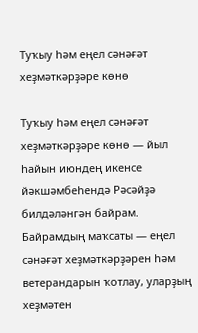Туҡыу һәм еңел сәнәғәт хеҙмәткәрҙәре көнө

Туҡыу һәм еңел сәнәғәт хеҙмәткәрҙәре көнө — йыл һайын июндең икенсе йәкшәмбеһендә Рәсәйҙә билдәләнгән байрам. Байрамдың маҡсаты — еңел сәнәғәт хеҙмәткәрҙәрен һәм ветерандарын ҡотлау, уларҙың хеҙмәтен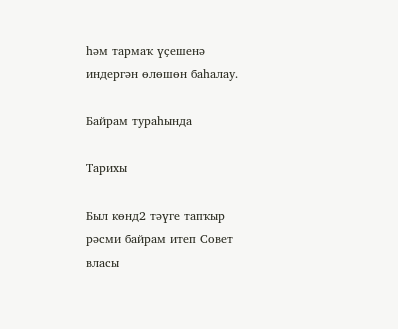һәм тармаҡ үҫешенә индергән өлөшөн баһалау.

Байрам тураһында

Тарихы

Был көнд2 тәүге тапҡыр рәсми байрам итеп Совет власы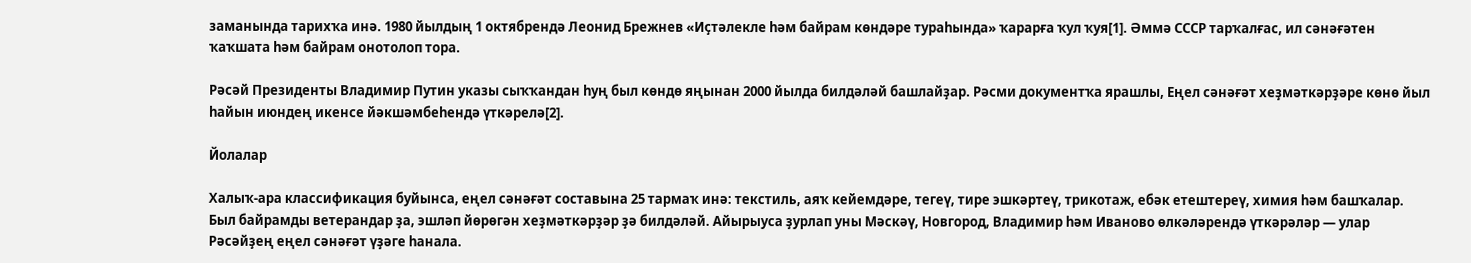заманында тарихҡа инә. 1980 йылдың 1 октябрендә Леонид Брежнев «Иҫтәлекле һәм байрам көндәре тураһында» ҡарарға ҡул ҡуя[1]. Әммә СССР тарҡалғас, ил сәнәғәтен ҡаҡшата һәм байрам онотолоп тора.

Рәсәй Президенты Владимир Путин указы сыҡҡандан һуң был көндө яңынан 2000 йылда билдәләй башлайҙар. Рәсми документҡа ярашлы, Еңел сәнәғәт хеҙмәткәрҙәре көнө йыл һайын июндең икенсе йәкшәмбеһендә үткәрелә[2].

Йолалар

Халыҡ-ара классификация буйынса, еңел сәнәғәт составына 25 тармаҡ инә: текстиль, аяҡ кейемдәре, тегеү, тире эшкәртеү, трикотаж, ебәк етештереү, химия һәм башҡалар. Был байрамды ветерандар ҙа, эшләп йөрөгән хеҙмәткәрҙәр ҙә билдәләй. Айырыуса ҙурлап уны Мәскәү, Новгород, Владимир һәм Иваново өлкәләрендә үткәрәләр — улар Рәсәйҙең еңел сәнәғәт үҙәге һанала.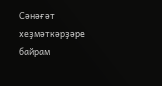Сәнәғәт хеҙмәткәрҙәре байрам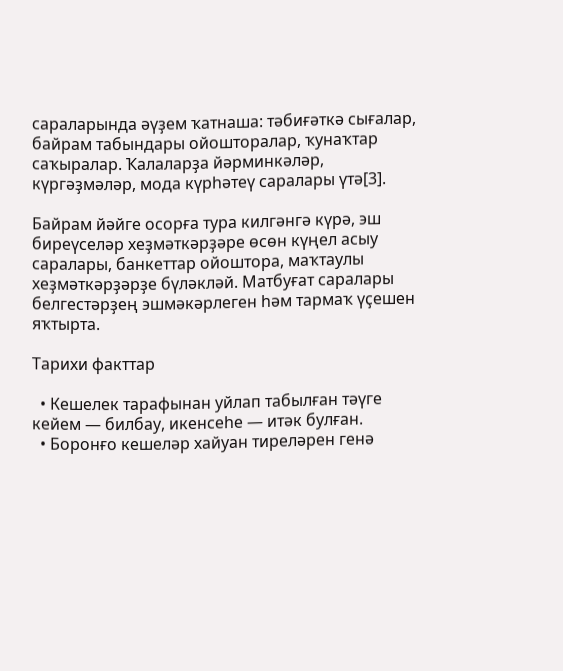сараларында әүҙем ҡатнаша: тәбиғәткә сығалар, байрам табындары ойошторалар, ҡунаҡтар саҡыралар. Ҡалаларҙа йәрминкәләр, күргәҙмәләр, мода күрһәтеү саралары үтә[3].

Байрам йәйге осорға тура килгәнгә күрә, эш биреүселәр хеҙмәткәрҙәре өсөн күңел асыу саралары, банкеттар ойоштора, маҡтаулы хеҙмәткәрҙәрҙе бүләкләй. Матбуғат саралары белгестәрҙең эшмәкәрлеген һәм тармаҡ үҫешен яҡтырта.

Тарихи факттар

  • Кешелек тарафынан уйлап табылған тәүге кейем — билбау, икенсеһе — итәк булған.
  • Боронғо кешеләр хайуан тиреләрен генә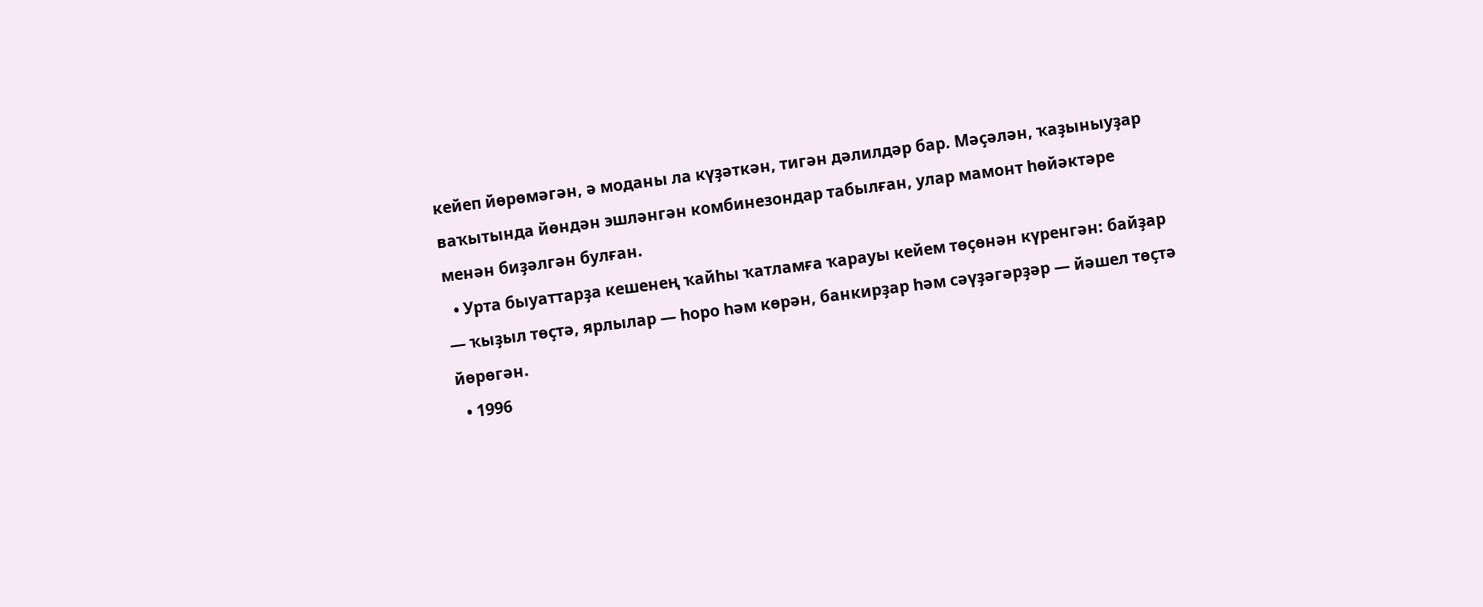кейеп йөрөмәгән, ә моданы ла күҙәткән, тигән дәлилдәр бар. Мәҫәлән, ҡаҙыныуҙар ваҡытында йөндән эшләнгән комбинезондар табылған, улар мамонт һөйәктәре менән биҙәлгән булған.
  • Урта быуаттарҙа кешенең ҡайһы ҡатламға ҡарауы кейем төҫөнән күренгән: байҙар — ҡыҙыл төҫтә, ярлылар — һоро һәм көрән, банкирҙар һәм сәүҙәгәрҙәр — йәшел төҫтә йөрөгән.
  • 1996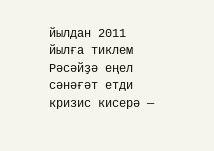йылдан 2011 йылға тиклем Рәсәйҙә еңел сәнәғәт етди кризис кисерә —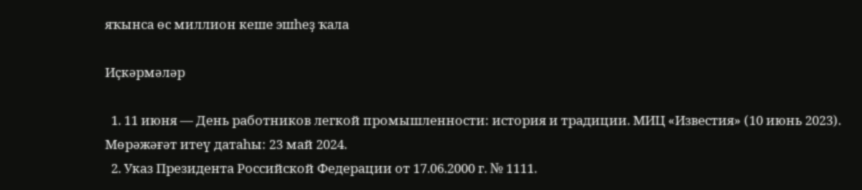яҡынса өс миллион кеше эшһеҙ ҡала

Иҫкәрмәләр

  1. 11 июня — День работников легкой промышленности: история и традиции. МИЦ «Известия» (10 июнь 2023). Мөрәжәғәт итеү датаһы: 23 май 2024.
  2. Указ Президента Российской Федерации от 17.06.2000 г. № 1111.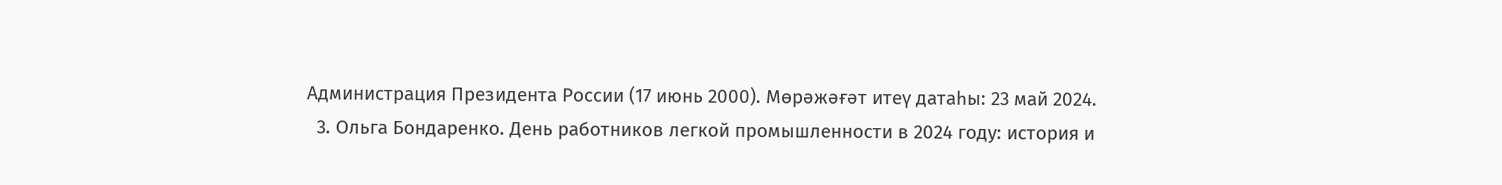Администрация Президента России (17 июнь 2000). Мөрәжәғәт итеү датаһы: 23 май 2024.
  3. Ольга Бондаренко. День работников легкой промышленности в 2024 году: история и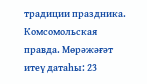традиции праздника. Комсомольская правда. Мөрәжәғәт итеү датаһы: 23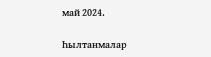май 2024.

Һылтанмалар